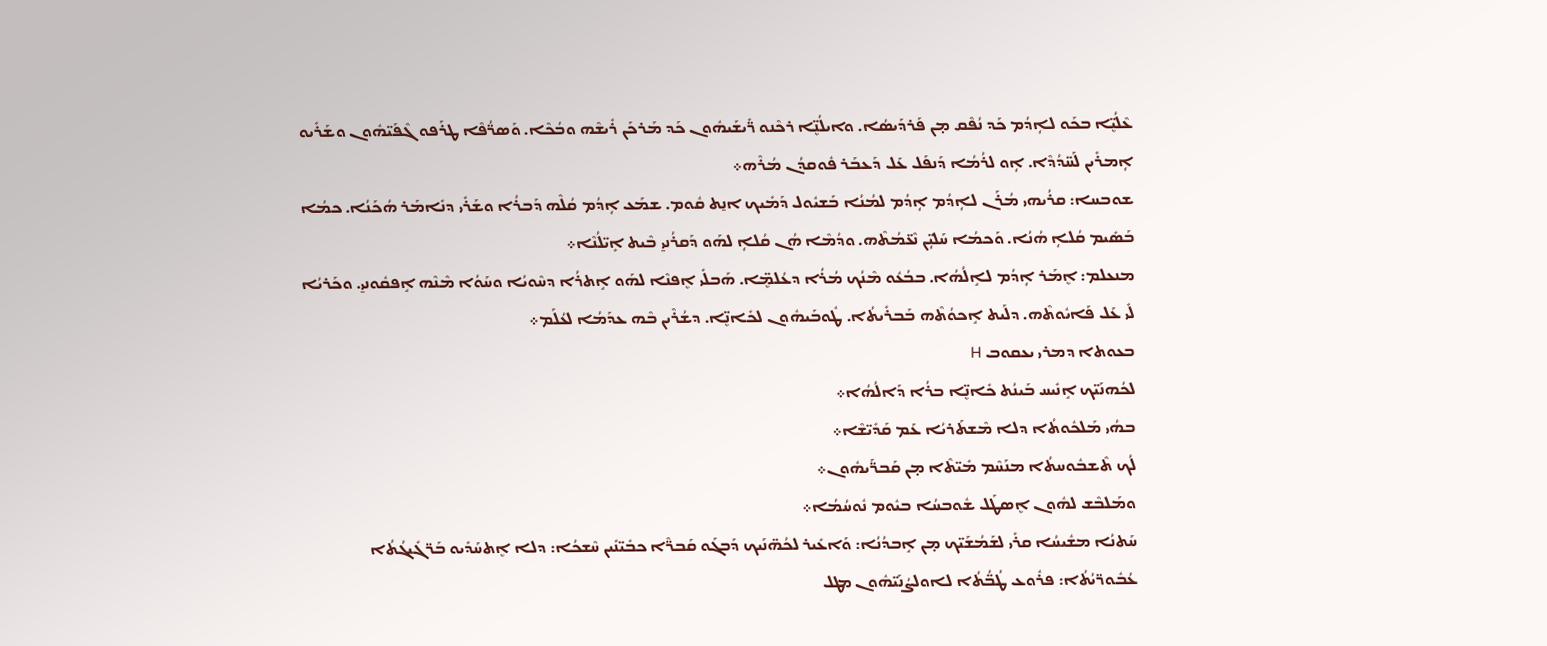ܥܶܠܳܝܷ̈ܐ ܒܟܰܘ ܠܐܴܕܳܡ ܟܰܕ ܢܳܦܶܩ ܡ̣ܢ ܦܰܪܕܰܝܣܳܐ. ܘܐܝܠܳܢܷ̈ܐ ܪܟܶܢܘ ܪ̈ܺܝܫܰܝܗܽܘܢ ܟܰܕ ܡܰܪܟܰܢ ܪܺܝܫܶܗ ܘܒܳܟܶܐ. ܘܰܣܪ̈ܳܦܶܐ ܛܪܰܦܘ ܓܶܦܰܝ̈ܗܽܘܢ ܘܫܰܪܺܝܘ ܐܴܡܪܺܝܢ ܠܰܚ̈ܕܳܕܶܐ. ܐܴܘ ܠܪܳܡܳܐ ܕܰܢܦܰܠ ܥܰܠ ܕܰܥܒܰܪ ܦܽܘܩܕܳܢ ܡܳܪܶܗ܀
ܫܘܒܚܐ: ܩܪܳܝܗܝ ܡܳܪܰܢ ܠܐܴܕܳܡ ܐܴܕܳܡ ܠܡܳܢܳܐ ܒܰܫܝܽܘܠ ܕܰܡܺܝܟ ܐܢ̱ܬ ܩܽܘܡ. ܫܡܰܥ ܐܴܕܳܡ ܩܳܠܶܗ ܕܰܒܪܳܐ ܘܫܰܪܺܝ ܕܢܺܐܡܰܪ ܗܳܟܰܢܳܐ. ܟܡܳܐ ܒܰܣܺܝܡ ܩܳܠܐܴ ܗܳܢܳܐ. ܘܰܟܡܳܐ ܚܰܠܝܴ̈ܢ ܢܶܥ̈ܡܳܬܶܗ. ܘܕܳܡܶܐ ܗܳܢ ܩܳܠܐܴ ܠܗܰܘ ܕܰܩܪܳܢܝ̱ ܒܶܝܬ ܐܻܝ̈ܠܳܢܶܐ܀
ܡܢܥܠܡ: ܐܷܡܰܪ ܐܴܕܳܡ ܠܐܱܠܳܗܳܐ. ܒܒܳܥܽܘ ܡܶܢܳܟ ܡܳܪܳܐ ܕܥܳܠܡܷ̈ܐ. ܗܰܒܠܺܝ ܐܷܦܢܶܐ ܠܗܰܘ ܐܱܬܪܳܐ ܕܚܶܘܝܳܐ ܘܚܰܘܳܐ ܡܶܢܶܗ ܐܱܦܩܽܘܢܝ̱. ܘܟܰܪܝܳܐ ܠܺܝ ܥܰܠ ܦܰܐܝܽܘܬܶܗ. ܕܠܰܝܬ ܐܱܟܘܳܬܶܗ ܒܰܒܪܺܝܬܳܐ. ܛܽܘܒܰܝܗܽܘܢ ܠܟܺܐܢܷ̈ܐ. ܕܫܳܪܶܝܢ ܒܶܗ ܥܕܰܡܳܐ ܠܥܳܠܰܡ܀
ܒܥܘܬܐ ܕܡܪܝ ܝܥܩܘܒ H
ܠܟܳܗܢܰܝ̈ܟ ܐܱܢܺܝܚ ܒܰܝܢܳܬ ܟܺܐܢܷ̈ܐ ܒܪܳܐ ܕܰܐܠܳܗܳܐ܀
ܒܗܳܝ ܡܰܠܟܽܘܬܳܐ ܕܠܐ ܡܶܫܬܰܪܝܳܐ ܥܰܡ ܩܰܕܺܝ̈ܫܶܐ܀
ܠܳܟ ܬܶܫܒܽܘܚܬܳܐ ܡܢܰܚܶܡ ܡܺܝ̈ܬܶܐ ܡ̣ܢ ܩܰܒܪ̈ܰܝܗܽܘܢ܀
ܘܡܰܠܒܶܫ ܠܗܽܘܢ ܐܷܣܛܰܠ ܫܽܘܒܚܳܐ ܒܝܽܘܡ ܢܽܘܚܳܡܳܐ܀
ܚܰܬܢܳܐ ܡܫܽܝܚܳܐ ܩܪܺܝ ܠܫܰܡܳܫܰܝ̈ܟ ܡ̣ܢ ܐܱܒܕܳܢܳܐ: ܘܰܐܥܺܝܪ ܠܟܳܗ̈ܢܰܝܟ ܕܰܒܓܰܘ ܩܰܒܪ̈ܶܐ ܟܒܺܝ̈ܢܺܝܢ ܚܶܫܟܳܐ: ܕܠܐ ܐܷܬܚܰܕܺܝܘ ܒܰܪ̈ܓܺܝܓܳܬܳܐ ܥܳܒܽܘܪ̈ܝܳܬܳܐ: ܦܪܽܘܥ ܛܳܒ̈ܳܬܳܐ ܠܐܘܠܨܳܢܰܝ̈ܗܽܘܢ ܡܛܠ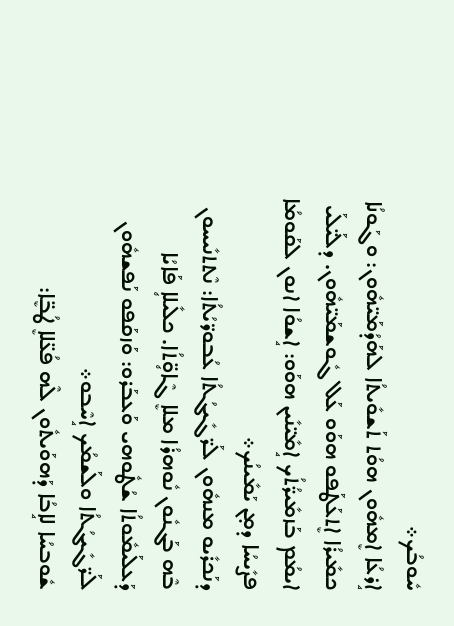ܚܽܘܒܳܟ܀
ܐܱܪܥܳܐ ܐܷܡܗܽܘܢ ܗܘܳܬ ܬܰܫܘܺܝܬܳܐ ܠܗܰܕܳܡܰܝ̈ܗܽܘܢ: ܘܓܰܘܢܳܐ ܟܡܺܝܪܳܐ ܐܷܬܥܰܛܰܦܘ ܗܘܰܘ ܥܰܠ ܓܽܘܫܡܰܝ̈ܗܽܘܢ. ܕܠܰܝ̈ܠܰܝ ܐܝܡܳܡ ܒܰܙܡܺܝܪ̈ܳܬܳܟ ܐܱܡܺܝ̈ܢܺܝܢ ܗܘܰܘ: ܐܱܫܘܳܐ ܐܢܘܢ ܠܩܰܘܡܳܐ ܦܨܺܝܚܳܐ ܕܡ̣ܢ ܝܰܡܺܝܢܳܟ܀
ܕܢܰܟܪܺܝܘ ܡܢܗܽܘܢ ܠܰܪ̈ܓܺܝܓܳܬܳܐ ܥܳܒܘܪ̈ܝܳܬܳܐ: ܢܶܬܬܢܺܝܚܘܢ ܒܶܗ ܒܰܓܢܽܘܢ ܢܽܘܗܪܳܐ ܡܠܐܷ ܓܶܐܘܴ̈ܬܳܐ. ܟܠܺܝܠܐܴ ܦܰܐܝܳܐ ܕܰܥܠܰܝܡܽܘܬܳܐ ܫܳܛܽܘܗܝ ܘܰܥܒܰܪܘ: ܘܰܙܩܰܦܘ ܢܰܦܫܗܽܘܢ ܠܰܪ̈ܓܺܝܓܳܬܳܐ ܘܠܰܫܡܳܟ ܐܱܚܶܒܘ܀
ܫܽܘܒܚܳܐ ܠܐܱܒܳܐ ܕܰܗܘܰܝܬܽܘܢ ܠܶܗ ܦܳܥ̈ܠܐܷ ܛܳܒܷ̈ܐ: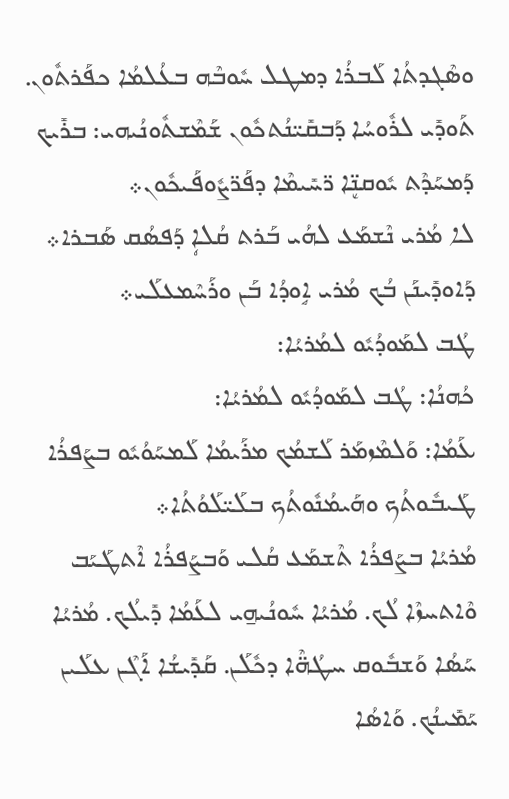ܘܣܶܓܕܬܳܐ ܠܰܒܪܳܐ ܕܡܛܠ ܚܽܘܒܶܗ ܒܥܳܠܡܳܐ ܟܦܰܪܬܽܘܢ. ܬܰܘܕܺܝ ܠܪܽܘܚܳܐ ܕܰܒܩܺܝ̈ܢܳܬܟܽܘܢ ܫܰܡܶܫܬܽܘܢܳܝܗܝ: ܒܪܺܝܟ ܕܰܡܚܰܕܶܬ ܝܽܘܩܢܷ̈ܐ ܪ̈ܚܺܝܡܶܐ ܕܦܰܪ̈ܨܽܘܦܰܝܟܽܘܢ܀
ܠܐ ܡܳܪܝ ܢܶܫܡܰܥ ܠܗܳܝ ܒܰܪܬ ܩܳܠܐܴ ܕܰܦܣܳܩ ܣܰܒܪܐ܀
ܕܰܐܘܕܺܝܢܰܢ ܒܳܟ ܡܳܪܝ ܐܱܘܕܳܐ ܒܰܢ ܘܪܰܚܶܡܥܠܰܝ܀
ܛܳܒ ܠܡܰܘܕܳܝܽܘ ܠܡܳܪܝܳܐ:
ܟܳܗܢܳܐ: ܛܳܒ ܠܡܰܘܕܳܝܽܘ ܠܡܳܪܝܳܐ:
ܥܰܡܳܐ: ܘܰܠܡܶܙܡܰܪ ܠܰܫܡܳܟ ܡܪܰܝܡܳܐ ܠܰܡܚܰܘܳܝܽܘ ܒܨܰܦܪܳܐ ܛܰܝܒܽܘܬܳܟ ܘܗܰܝܡܳܢܽܘܬܳܟ ܒܠܰܝ̈ܠܰܘܳܬܳܐ܀
ܡܳܪܝܳܐ ܒܨܰܦܪܳܐ ܬܶܫܡܰܥ ܩܳܠܝ ܘܰܒܨܰܦܪܳܐ ܐܶܬܛܰܝܰܒ ܘܶܐܬܚܙܶܐ ܠܳܟ. ܡܳܪܝܳܐ ܚܽܘܢܳܝܗ̱ܝ ܠܥܰܡܳܐ ܕܺܝܠܳܟ. ܡܳܪܝܳܐ ܚܰܤܳܐ ܘܰܫܒܽܘܩ ܚܛܳܗ̈ܶܐ ܕܟܽܠܰܢ. ܩܰܕܺܝܫܳܐ ܐܰܓܶܢ ܥܠܰܝܢ ܝܰܡܺܝܢܳܟ. ܘܰܐܤܳܐ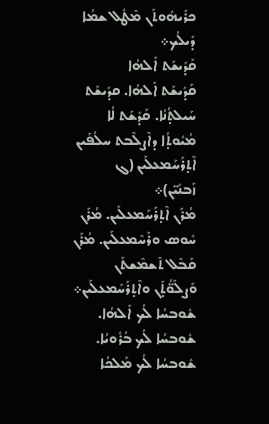ܟܪܺܝܗܽܘܬܰܢ ܡܶܛܽܠ ܫܡܳܐ ܕܺܝܠܳܟ܀
ܩܰܕܺܝܫܰܬ ܐܰܠܗܳܐ
ܩܰܕܺܝܫܰܬ ܐܰܠܗܳܐ. ܩܕܺܝܫܰܬ ܚܰܝܠܬ̣ܳܢܳܐ. ܩܰܕܺܫܰܬ ܠܳܐ ܡܳܝܽܘܬ̣ܳܐ ܕܐܶܨܠܶܒܬ ܚܠܳܦܰܝܢ ܐܶܬ̣ܪܰܚܰܡܥܠܰܝܢ (ܓ ܙܰܒܢܺܝ̈ܢ)܀
ܡܳܪܰܢ ܐܶܬ̣ܪܰܚܰܡܥܠܰܝܢ. ܡܳܪܰܢ ܚܽܘܣ ܘܪܰܚܶܡܥܠܰܝܢ. ܡܳܪܰܢ ܩܰܒܶܠ ܬܶܫܡܶܫܬܰܢ ܘܰܨܠܰܘ̈ܳܬ̣ܰܢ ܘܐܶܬ̣ܪܰܚܰܡܥܠܰܝܢ܀
ܫܽܘܒܚܳܐ ܠܳܟ ܐܰܠܗܳܐ. ܫܽܘܒܚܳܐ ܠܳܟ ܒܳܪܽܘܝܳܐ. ܫܽܘܒܚܳܐ ܠܳܟ ܡܰܠܟܳܐ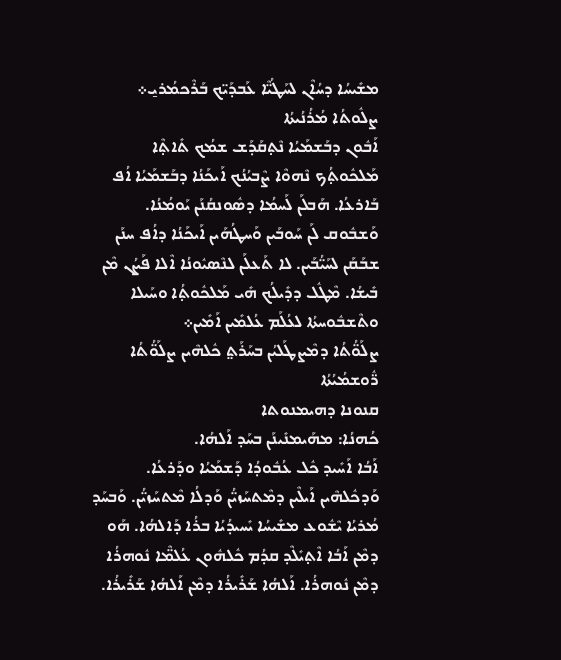ܡܫܺܝܚܳܐ ܕܚܳܐܶܢ ܠܚܰܛܳܝ̈ܶܐ ܥܰܒܕܰܝ̈ܟ ܒܰܪܶܟܡܳܪܝ̱܀
ܨܠܽܘܬܳܐ ܡܳܪܳܢܳܝܬܳܐ
ܐܰܒܽܘܢ ܕܒܰܫܡܰܝܳܐ ܢܶܬ̣ܩܰܕܰܫ ܫܡܳܟ ܬܺܐܬ̣ܶܐ ܡܰܠܟܽܘܬ̣ܳܟ ܢܶܗܘܶܐ ܨܶܒܝܳܢܳܟ ܐܰܝܟܰܢܳܐ ܕܒܰܫܡܰܝܳܐ ܐܳܦ ܒܰܐܪܥܳܐ. ܗܰܒܠܰܢ ܠܰܚܡܳܐ ܕܣܽܘܢܩܳܢܰܢ ܝܰܘܡܳܢܳܐ. ܘܰܫܒܽܘܩ ܠܰܢ ܚܰܘܒܰܝܢ ܘܰܚܛܳܗܰܝܢ ܐܰܝܟܰܢܳܐ ܕܐܳܦ ܚܢܰܢ ܫܒܰܩܰܢ ܠܚܰܝ̈ܳܒܰܝܢ. ܠܐ ܬܰܥܠܰܢ ܠܢܶܣܝܽܘܢܳܐ ܐܶܠܐ ܦܰܨܳܢ ܡܶܢ ܒܺܝܫܳܐ. ܡܶܛܽܠ ܕܕܺܝܠܳܟ ܗܺܝ ܡܰܠܟܽܘܬ̣ܳܐ ܘܚܰܝܠܐ ܘܬܶܫܒܽܘܚܬܳܐ ܠܥܳܠܰܡ ܥܳܠܡܺܝܢ ܐܰܡܺܝܢ܀
ܨܠܰܘ̈ܳܬܳܐ ܕܡܶܨܛܰܠܝܳܢ ܒܚܰܪܰܬ݀ ܟܽܠܗܶܝܢ ܨܠܰܘ̈ܳܬܳܐ ܪ̈ܽܘܫܡܳܝܳܬܳܐ
ܩܢܘܢܐ ܕܗܝܡܢܘܬܐ
ܟܳܗܢܳܐ: ܡܗܰܝܡܢܺܝܢܰܢ ܒܚܰܕ ܐܰܠܗܳܐ.
ܐܰܒܳܐ ܐܰܚܺܝܕ ܟܽܠ ܥܳܒܽܘܕܳܐ ܕܰܫܡܰܝܳܐ ܘܕܰܪܥܳܐ. ܘܰܕܟܽܠܗܶܝܢ ܐܰܝܠܶܝܢ ܕܡܶܬܚܰܙܝ̈ܳܢ ܘܰܕܠܳܐ ܡܶܬܚܰܙܝ̈ܳܢ. ܘܰܒܚܰܕ ܡܳܪܝܳܐ ܝܶܫܽܘܥ ܡܫܺܝܚܳܐ ܝܺܚܝܕܳܝܳܐ ܒܪܳܐ ܕܰܐܠܗܳܐ. ܗܰܘ ܕܡܶܢ ܐܰܒܳܐ ܐܶܬ̣ܝܺܠܶܕ ܩܕܳܡ ܟܽܠܗܽܘܢ ܥܳܠܡ̈ܶܐ ܢܽܘܗܪܳܐ ܕܡܶܢ ܢܽܘܗܪܳܐ. ܐܰܠܗܳܐ ܫܰܪܺܝܪܳܐ ܕܡܶܢ ܐܰܠܗܳܐ ܫܰܪܺܝܪܳܐ.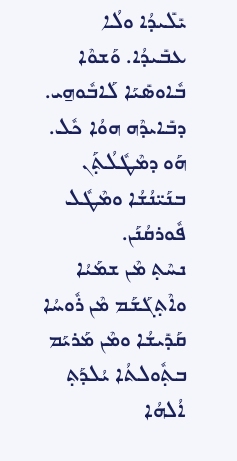ܝܺܠܺܝܕܳܐ ܘܠܳܐ ܥܒܺܝܕܳܐ. ܘܰܫܘܶܐ ܒܽܐܘܣܺܝܰܐ ܠܰܐܒܽܘܗ̱ܝ. ܕܒܺܐܝܕܶܗ ܗܘܳܐ ܟܽܠ. ܗܰܘ ܕܡܶܛܽܠܳܬ̣ܰܢ ܒܢܰܝ̈ܢܳܫܳܐ ܘܡܶܛܽܠ ܦܽܘܪܩܳܢܰܢ.
ܢܚܶܬ̣ ܡܶܢ ܫܡܰܝܳܐ ܘܐܶܬ̣ܓܰܫܰܡ ܡܶܢ ܪܽܘܚܳܐ ܩܰܕܺܝܫܳܐ ܘܡܶܢ ܡܰܪܝܰܡ ܒܬ̣ܽܘܠܬܳܐ ܝܳܠܕܰܬ̣ ܐܳܠܗܳܐ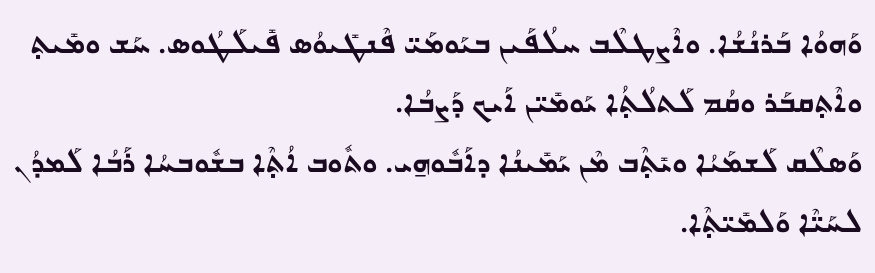ܘܰܗܘܳܐ ܒܰܪܢܳܫܳܐ. ܘܐܶܨܛܠܶܒ ܚܠܳܦܰܝܢ ܒܝܰܘܡܰܝ̈ ܦܶܢܛܺܝܘܳܣ ܦܺܝܠܰܛܳܘܣ. ܚܰܫ ܘܡܺܝܬ̣ ܘܐܶܬ̣ܩܒܰܪ ܘܩܳܡ ܠܰܬܠܳܬ̣ܳܐ ܝܰܘܡܺܝ̈ܢ ܐܰܝܟ ܕܰܨܒܳܐ.
ܘܰܣܠܶܩ ܠܰܫܡܰܝܳܐ ܘܝܺܬ̣ܶܒ ܡܶܢ ܝܰܡܺܝܢܳܐ ܕܐܰܒܽܘܗ̱ܝ. ܘܬܽܘܒ ܐܳܬ̣ܶܐ ܒܫܽܘܒܚܳܐ ܪܰܒܳܐ ܠܰܡܕܳܢ ܠܚܰܝ̈ܶܐ ܘܰܠܡܺܝ̈ܬ̣ܶܐ.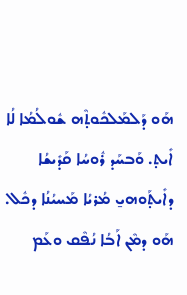ܗܰܘ ܕܰܠܡܰܠܟܽܘܬ̣ܶܗ ܫܽܘܠܳܡܳܐ ܠܳܐ ܐܺܝܬ̣. ܘܰܒܚܰܕ ܪܽܘܚܳܐ ܩܰܕܺܝܫܳܐ ܕܐܺܝܬ̣ܰܘܗܝ̱ ܡܳܪܝܳܐ ܡܰܚܝܳܢܳܐ ܕܟܽܠ.
ܗܰܘ ܕܡܶܢ ܐܰܒܳܐ ܢܳܦܶܩ ܘܥܰܡ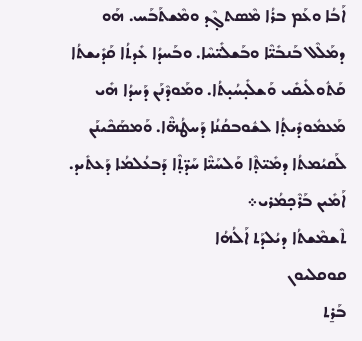ܐܰܒܳܐ ܘܥܰܡ ܒܪܳܐ ܡܶܣܬܓ̣ܶܕ ܘܡܶܫܬܰܒܰܚ. ܗܰܘ ܕܡܰܠܶܠ ܒܰܢܒܺܝ̈ܶܐ ܘܒܰܫܠܺܝ̈ܚܶܐ. ܘܒܰܚܕܳܐ ܥܺܕܬܳܐ ܩܰܕܺܝܫܬܳܐ ܩܰܬܽܘܠܺܝܩܺܝ ܘܰܫܠܺܝ̣ܚܳܝ̣ܬܳܐ. ܘܡܰܘܕܶܢܰܢ ܕܰܚܕܳܐ ܗܺܝ ܡܰܥܡܽܘܕܺܝܬ̣ܳܐ ܠܫܽܘܒܩܳܢܳܐ ܕܰܚܛܳܗ̈ܶܐ. ܘܰܡܣܰܟܶܝܢܰܢ ܠܰܩܝܳܡܬܳܐ ܕܡܺܝ̈ܬ̣ܶܐ ܘܰܠܚܰܝ̈ܶܐ ܚܰܕ̈ܬ̣ܶܐ ܕܰܒܥܳܠܡܳܐ ܕܰܥܬܺܝܕ. ܐܰܡܺܝܢ ܒܰܪܶܟ̣ܡܳܪܝ܀
ܬܶܫܡܶܫܬܳܐ ܕܝܳܠܕܰܬ ܐܰܠܳܗܳܐ
ܩܘܩܠܝܘܢ
ܒܰܪ̱ܬ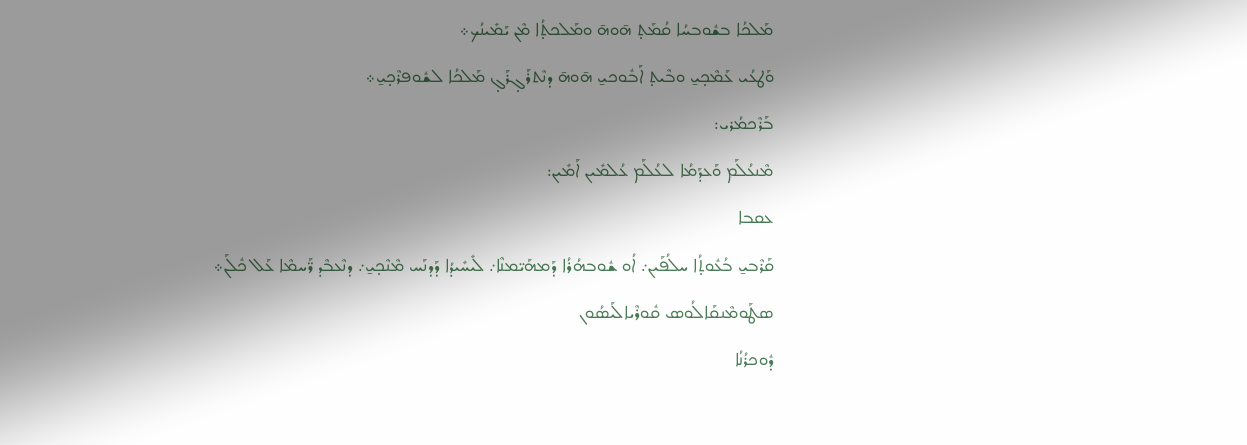ܡܰܠܟܳܐ ܒܫܽܘܒܚܳܐ ܩܳܡܰܬ̣ ܗ̄ܘܗ̄ ܘܡܰܠܟܬ̣ܳܐ ܡܶܢ ܝܰܡܺܝܢܳܟ܀
ܘܰܛܥܳܝ ܥܰܡܶܟ̣ܝ̱ ܘܒܶܝܬ̣ ܐܰܒܽܘܟܝ̱ ܗ̄ܘܗ̄ ܕܢܶܬܪܰܓ̣ܪܰܓ̣ ܡܰܠܟܳܐ ܠܫܽܘܦܪܶܟ̣ܝ̱܀
ܒܰܪܶܟܡܳܪܝ:
ܡܶܢܥܳܠܰܡ ܘܰܥܕܰܡܳܐ ܠܥܳܠܰܡ ܥܳܠܡܺܝܢ ܐܰܡܺܝܢ:
ܥܩܒܐ
ܩܰܪܶܒܝ̱ ܒܳܥܽܘܬ̣ܳܐ ܚܠܳܦܰܝܢ܇ ܐܳܘ ܫܽܘܒܗܳܪܳܐ ܕܰܡܗܰܝ̈ܡܢܶܐ܇ ܠܺܝܚܺܝܕܳܐ ܕܰܕܢܰܚ ܡܶܢܶܟ̣ܝ̱܇ ܕܢܶܥܒܶܕ ܪ̈ܰܚܡܶܐ ܥܰܠ ܟܽܠܰܢ܀
ܣܛܰܘܡܶܢܩܰܐܠܳܘܣ ܩܽܘܪܶܝܐܠܰܝܣܳܘܢ
ܕܽܘܟܪܳܢܳܐ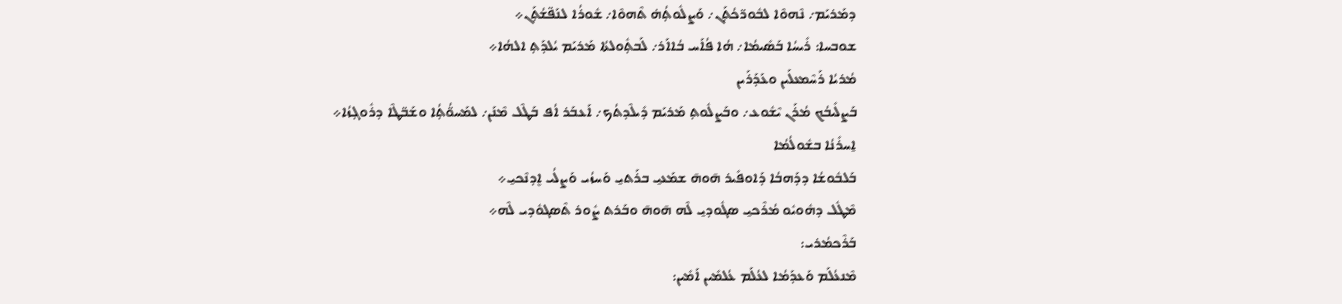ܕܡܰܪܝܰܡ܇ ܢܶܗܘܶܐ ܠܒܽܘܪ̈ܟܳܬ̣ܰܢ܇ ܘܰܨܠܽܘܬ̣ܳܗ̇ ܬܶܗܘܶܐ܇ ܫܽܘܪܳܐ ܠܢܰܦ̈ܫܳܬ̣ܰܢ܀
ܫܘܒܚܐ: ܪܺܝܚܳܐ ܒܰܣܺܝܡܳܐ܇ ܗܳܐ ܦܳܐܰܚ ܒܳܐܐܰܪ܇ ܠܰܒܬ̣ܽܘܠܬܳܐ ܡܰܪܝܰܡ ܝܳܠܕܰܬ̣ ܐܠܗܳܐ܀
ܡܳܪܝܳܐ ܪܰܚܶܡܥܠܰܝܢ ܘܥܰܕܰܪܰܝܢ
ܒܰܨܠܺܝܒܳܟ ܡܳܪܰܢ ܝܶܫܽܘܥ܇ ܘܒܰܨܠܽܘܬ̣ ܡܰܪܝܰܡ ܕܺܝܠܶܕܬܳܟ܇ ܐܰܥܒܰܪ ܐܳܦ ܒܰܛܶܠ ܡܶܢܰܢ܇ ܠܡܰܚܘ̈ܳܬ̣ܳܐ ܘܫܰܒ̈ܛܶܐ ܕܪܽܘܓ̣ܙܳܐ܀
ܐ̱ܚܪܺܢܳܐ ܒܫܽܘܠܳܡܳܐ
ܒܰܠܒܽܘܫܳܐ ܕܕܰܗܒܳܐ ܕܰܐܘܦܺܝܪ ܗ̄ܘܗ̄ ܫܡܰܥܝ̱ ܒܪܰܬܝ̱ ܘܰܚܙܳܝ ܘܰܨܠܳܝ ܐܷܕܢܶܟܝ̱܀
ܡܶܛܽܠ ܕܗܽܘܝܽܘ ܡܳܪܶܟܝ̱ ܣܓܽܘܕܝ̱ ܠܶܗ ܗ̄ܘܗ̄ ܘܒܰܪܬ ܨܽܘܪ ܬܶܣܓܘܽܕܝ ܠܶܗ܀
ܒܰܪܶܟܡܳܪܝ:
ܡܶܢܥܳܠܰܡ ܘܰܥܕܰܡܳܐ ܠܥܳܠܰܡ ܥܳܠܡܺܝܢ ܐܰܡܺܝܢ: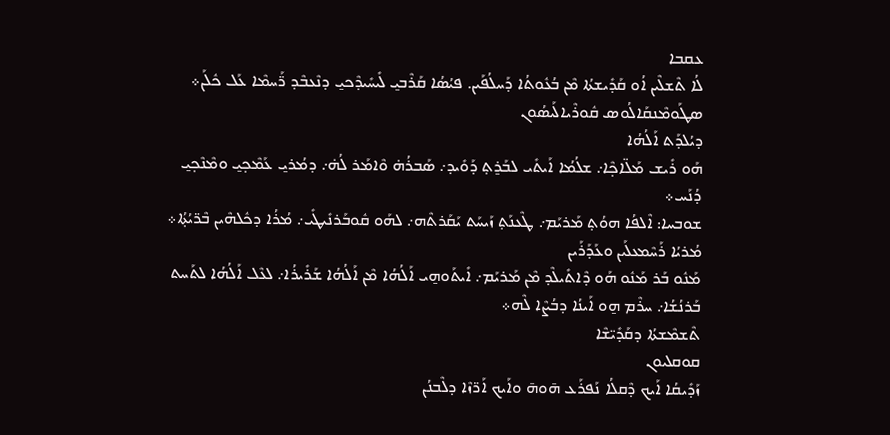ܥܩܒܐ
ܠܳܐ ܬܶܫܠܶܝܢ ܐܳܘ ܩܰܕܺܝܫܬܳܐ ܡܶܢ ܒܳܥܽܘܬܳܐ ܕܰܚܠܳܦܰܝܢ. ܦܝܳܣܳܐ ܩܰܪܶܒܝ̱ ܠܺܝܚܺܝܕܶܟܝ̱ ܕܢܶܥܒܶܕ ܪ̈ܰܚܡܶܐ ܥܰܠ ܟܽܠܰܢ܀
ܣܛܰܘܡܶܢܩܰܐܠܳܘܣ ܩܽܘܪܶܝܐܠܰܝܣܳܘܢ
ܕܝܳܠܕܰܬ ܐܰܠܳܗܳܐ
ܗܰܘ ܪܺܝܫ ܡܰܠ̈ܐܟ̣ܶܐ܇ ܫܠܳܡܳܐ ܐܰܝܬܺܝ ܠܒܰܪ̱ܬ̣ ܕܰܘܺܝܕ܇ ܣܰܒܪܳܗ̇ ܘܶܐܡܰܪ ܠܳܗ̇܇ ܕܡܳܪܝ̱ ܥܰܡܶܟ̣ܝ̱ ܘܡܶܢܶܟ̣ܝ̱ ܕܳܢܰܚ܀
ܫܘܒܚܐ: ܐܶܠܦܳܐ ܗܘܳܬ̣ ܡܰܪܝܰܡ܇ ܛܶܥܢܰܬ̣ ܙܰܝܚܰܬ ܝܰܩܰܪܬܶܗ܇ ܠܗܰܘ ܩܽܘܒܰܪܢܺܝܛܺܝ܇ ܡܳܪܳܐ ܕܟܽܠܗܶܝܢ ܒܶܪ̈ܝܳܬ̣ܳܐ܀
ܡܳܪܝܳܐ ܪܰܚܶܡܥܠܰܝܢ ܘܥܰܕܰܪܰܝܢ
ܡܰܢܽܘ ܒܰܪ ܡܰܢܽܘ ܗܰܘ ܕܶܐܬܺܝܠܶܕ ܡܶܢ ܡܰܪܝܰܡ܇ ܐܺܝܬܰܘܗ̱ܝ ܐܰܠܳܗܳܐ ܡܶܢ ܐܰܠܳܗܳܐ ܫܰܪܺܝܪܳܐ܇ ܠܥܶܠ ܐܰܠܳܗܳܐ ܠܬܰܚܬ ܒܰܪܢܳܫܳܐ܇ ܚܪܶܡ ܗ̱ܘ ܐܰܝܢܳܐ ܕܒܳܨܶܐ ܠܶܗ܀
ܬܶܫܡܶܫܬܳܐ ܕܩܰܕܺܝ̈ܫܶܐ
ܩܘܩܠܝܘܢ
ܙܰܕܺܝܩܳܐ ܐܰܝܟ ܕܶܩܠܳܐ ܢܰܦܪܰܥ ܗ̄ܘܗ̄ ܘܐܰܝܟ ܐܰܪ̈ܙܶܐ ܕܠܶܒܢܳܢ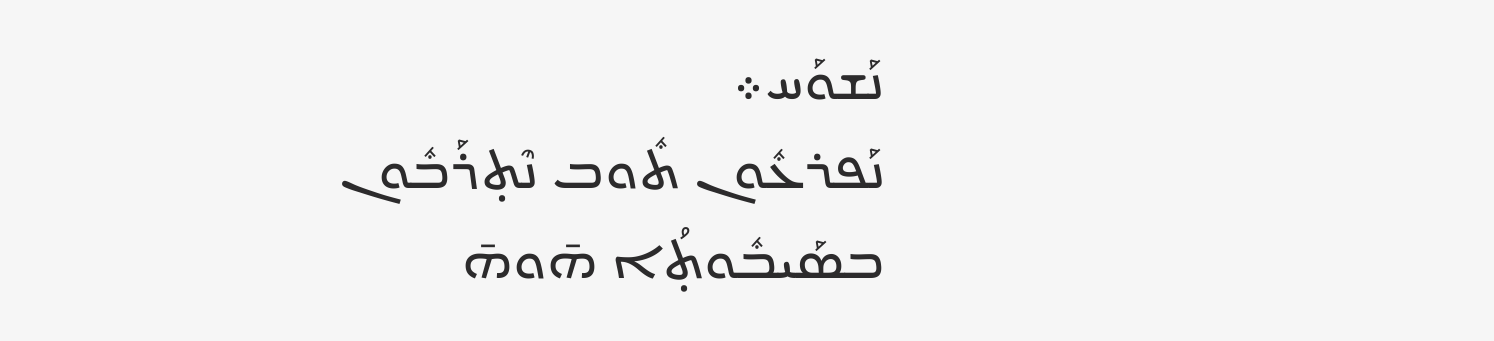ܢܰܫܘܰܚ܀
ܢܰܦܪܥܽܘܢ ܬܽܘܒ ܢܶܬ̣ܪܰܒܽܘܢ ܒܣܰܝܒܽܘܬ̣ܳܐ ܗ̄ܘܗ̄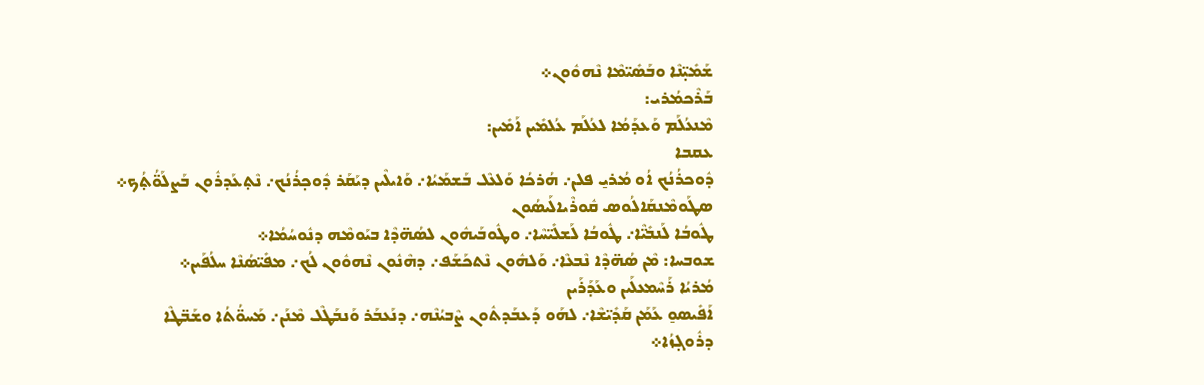ܫܰܡܺܝ̣̈ܢܶܐ ܘܒܰܣܺܝ̈ܡܶܐ ܢܶܗܘܽܘܢ܀
ܒܰܪܶܟܡܳܪܝ:
ܡܶܢܥܳܠܰܡ ܘܰܥܕܰܡܳܐ ܠܥܳܠܰܡ ܥܳܠܡܺܝܢ ܐܰܡܺܝܢ:
ܥܩܒܐ
ܕܽܘܟܪܳܢܳܟ ܐܳܘ ܡܳܪܝ̱ ܦܠܢ܇ ܗܳܪܟܳܐ ܘܰܠܥܶܠ ܒܰܫܡܰܝܳܐ܇ ܘܰܐܝܠܶܝܢ ܕܝܰܩܰܪ ܕܽܘܟ̣ܪܳܢܳܟ܇ ܢܶܬ̣ܥܰܕܪܽܘܢ ܒܰܨܠܰܘ̈ܳܬ̣ܳܟ܀
ܣܛܰܘܡܶܢܩܰܐܠܳܘܣ ܩܽܘܪܶܝܐܠܰܝܣܳܘܢ
ܛܽܘܒܳܐ ܠܰܢܒܺܝ̈ܶܐ܇ ܛܽܘܒܳܐ ܠܰܫܠܺܝ̈ܚܶܐ܇ ܘܛܽܘܒܰܝܗܽܘܢ ܠܣܳܗ̈ܕܶܐ ܒܝܰܘܡܶܗ ܕܢܽܘܚܳܡܳܐ܀
ܫܘܒܚܐ: ܡܶܢ ܣܳܗ̈ܕܶܐ ܢܶܒܥܶܐ܇ ܘܰܠܗܽܘܢ ܢܶܬܟܰܫܰܦ܇ ܕܗܶܢܽܘܢ ܢܶܗܘܽܘܢ ܠܳܟ܇ ܡܦܺܝ̈ܣܳܢܶܐ ܚܠܳܦܰܝܢ܀
ܡܳܪܝܳܐ ܪܰܚܶܡܥܠܰܝܢ ܘܥܰܕܰܪܰܝܢ
ܐܰܦܺܝܣܘ̱ ܥܰܡܰܢ ܩܰܕܺܝ̈ܫܶܐ܇ ܠܗܰܘ ܕܰܥܒܰܕܬܽܘܢ ܨܶܒܝܳܢܶܗ܇ ܕܢܰܥܒܰܪ ܘܰܢܒܰܛܶܠ ܡܶܢܰܢ܇ ܡܰܚܘ̈ܳܬܳܐ ܘܫܰܒ̈ܛܶܐ ܕܪܽܘܓ̣ܙܳܐ܀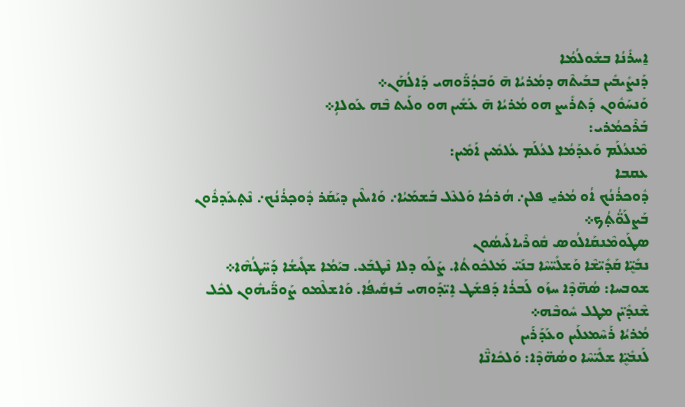ܐ̱ܚܪܺܢܳܐ ܒܫܽܘܠܳܡܳܐ
ܕܰܢܨܺܝܒܺܝܢ ܒܒܰܝܬܶܗ ܕܡܳܪܝܳܐ ܗ̄ ܘܰܒܕܳܪ̈ܰܘܗܝ ܕܰܐܠܳܗܰܢ܀
ܘܰܢܚܰܘܽܘܢ ܕܰܬܪܺܝܨ ܗܘ ܡܳܪܝܳܐ ܗ̄ ܥܰܫܺܝܢ ܗܘ ܘܠܰܝܬ ܒܶܗ ܥܰܘܠܐܴ܀
ܒܰܪܶܟܡܳܪܝ:
ܡܶܢܥܳܠܰܡ ܘܰܥܕܰܡܳܐ ܠܥܳܠܰܡ ܥܳܠܡܺܝܢ ܐܰܡܺܝܢ:
ܥܩܒܐ
ܕܽܘܟܪܳܢܳܟ ܐܳܘ ܡܳܪܝ̱ ܦܠܢ܇ ܗܳܪܟܳܐ ܘܰܠܥܶܠ ܒܰܫܡܰܝܳܐ܇ ܘܰܐܝܠܶܝܢ ܕܝܰܩܰܪ ܕܽܘܟ̣ܪܳܢܳܟ܇ ܢܶܬ̣ܥܰܕܪܽܘܢ ܒܰܨܠܰܘ̈ܳܬ̣ܳܟ܀
ܣܛܰܘܡܶܢܩܰܐܠܳܘܣ ܩܽܘܪܶܝܐܠܰܝܣܳܘܢ
ܢܒܺܝܷ̈ܐ ܩܰܕܺܝ̈ܫܶܐ ܘܰܫܠܺܝ̈ܚܶܐ ܒܢܰܝ̈ ܡܰܠܟܽܘܬܳܐ. ܨܰܠܰܘ ܕܠܐ ܢܶܛܒܰܥ. ܒܝܰܡܳܐ ܫܓܺܝܫܳܐ ܕܰܚ̈ܛܳܗܶܐ܀
ܫܘܒܚܐ: ܣܳܗ̈ܕܶܐ ܚܙܰܘ ܠܰܒܪܳܐ ܕܰܦܫܰܛ ܐܻܝ̈ܕܰܘܗܝ ܒܰܙܩܺܝܦܳܐ. ܘܰܐܫܠܶܡܘ ܨܰܘܪ̈ܰܝܗܽܘܢ ܠܟܽܠ ܫܶܢܕܺܝ̈ܢ ܡܛܠ ܚܽܘܒܶܗ܀
ܡܳܪܝܳܐ ܪܰܚܶܡܥܠܰܝܢ ܘܥܰܕܰܪܰܝܢ
ܠܰܢܒܺܝܷ̈ܐ ܫܠܺܝ̈ܚܶܐ ܘܣܳܗ̈ܕܶܐ: ܘܰܠܟܺܐܢ̈ܶܐ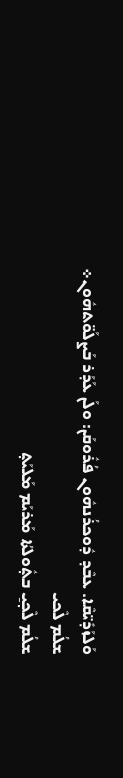ܘܰܠܙܰܕܺܝ̈ܩܶܐ. ܥܒܶܕ ܕܽܘܟܪܳܢܗܽܘܢ ܦܳܪܽܘܩܰܢ: ܘܠܰܢ ܥܰܕܰܪ ܒܰܨܠܰܘ̈ܬܗܽܘܢ܀
ܫܠܳܡ ܠܶܟܝ
ܫܠܳܡ ܠܶܟ̣ܝ̱ ܒܬ̣ܽܘܠܬܳܐ ܡܰܪܝܰܡ ܡܰܠܝܰܬ̣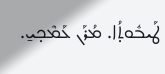ܛܰܝܒܽܘܬ̣ܳܐ. ܡܳܪܰܢ ܥܰܡܶܟ̣ܝ̱.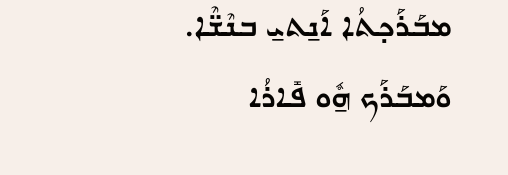ܡܒܰܪܰܟ̣ܬܳܐ ܐܰܢ̱ܬܝ̱ ܒܢܶܫ̈ܶܐ. ܘܰܡܒܰܪܰܟ ܗ̱ܽܘ ܦܺܐܪܳܐ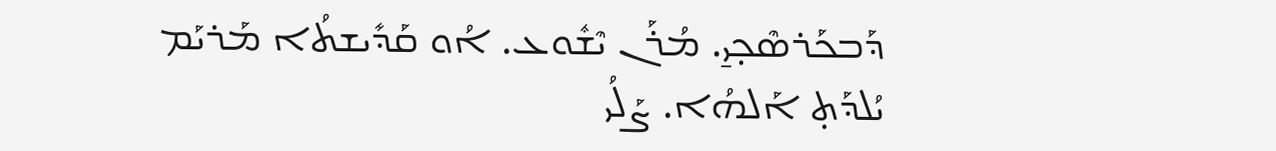ܕܰܒܟܰܪܣܶܟ̣ܝ̱. ܡܳܪܰܢ ܝܶܫܽܘܥ. ܐܳܘ ܩܰܕܺܝܫܬܳܐ ܡܰܪܝܰܡ ܝܳܠܕܰܬ̣ ܐܰܠܗܳܐ. ܨܰܠܳܝ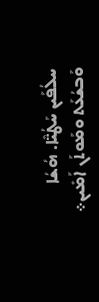ܚܠܳܦܰܝܢ ܚܰܛܳܝ̈ܶܐ. ܗܳܫܳܐ ܘܰܒܫܳܥܰܬ ܘܡܰܘܬܰܢ ܐܰܡܺܝܢ܀